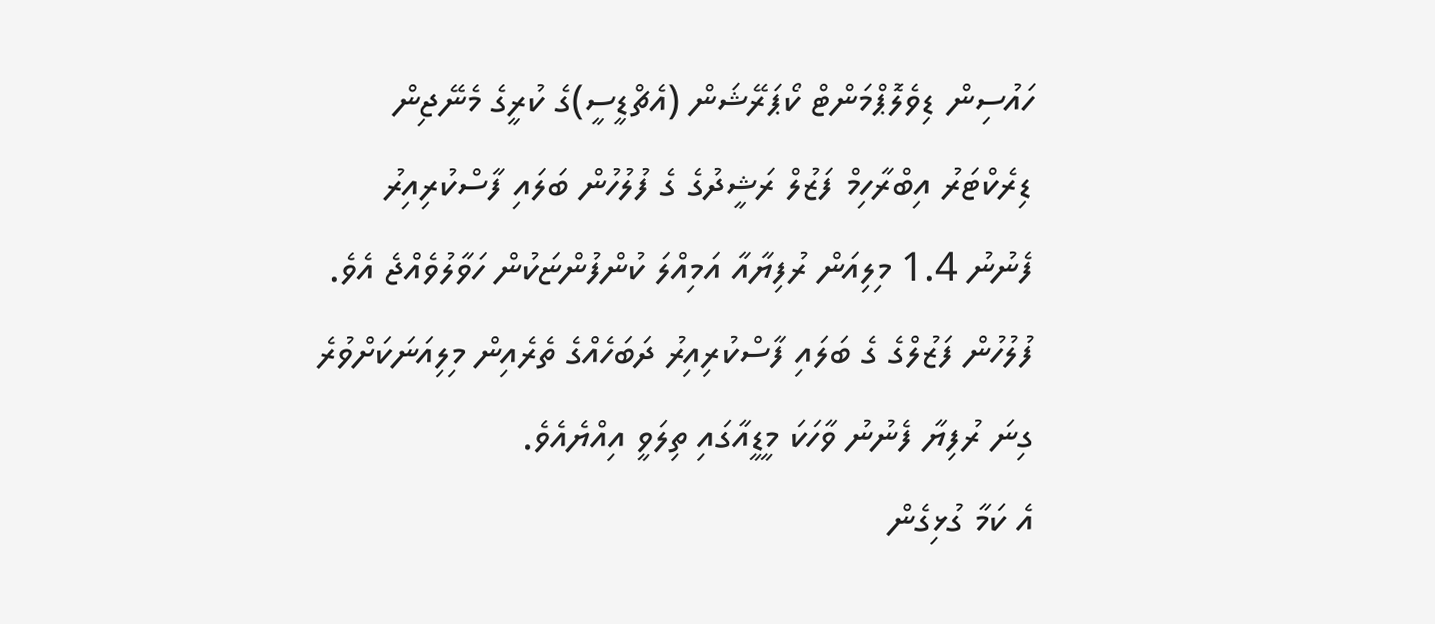ހައުސިން ޑިވެލޮޕްމަންޓް ކޯޕަރޭޝަން (އެޗްޑީސީ)ގެ ކުރީގެ މެނޭޖިން ޑިރެކްޓަރު އިބްރާހިމް ފަޒުލް ރަޝީދުގެ ގެ ފުލުހުން ބަލައި ފާސްކުރިއިރު ފެނުނު 1.4 މިލިއަން ރުފިޔާއާ އަމިއްލަ ކުންފުންޏަކުން ހަވާލުވެއްޖެ އެވެ.
ފުލުހުން ފަޒުލްގެ ގެ ބަލައި ފާސްކުރިއިރު ދަބަހެއްގެ ތެރެއިން މިލިއަނަކަށްވުރެ ގިނަ ރުފިޔާ ފެނުނު ވާހަކަ މީޑީއާގައި ތިލަވީ އިއްޔެއެވެ.
އެ ކަމާ ގުޅިގެން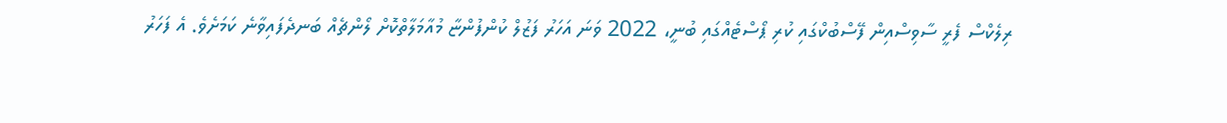ރިލެކްސް ފެރީ ސާވިސްއިން ފޭސްބުކްގައި ކުރި ޕޯސްޓެއްގައި ބުނީ، 2022 ވަނަ އަހަރު ފަޒުލް ކުންފުންޏާ މުއާމަލާތްކޮށް ލޯންޗެއް ބަނދެފައިވާނެ ކަމަށެވެ. އެ ފަހަރު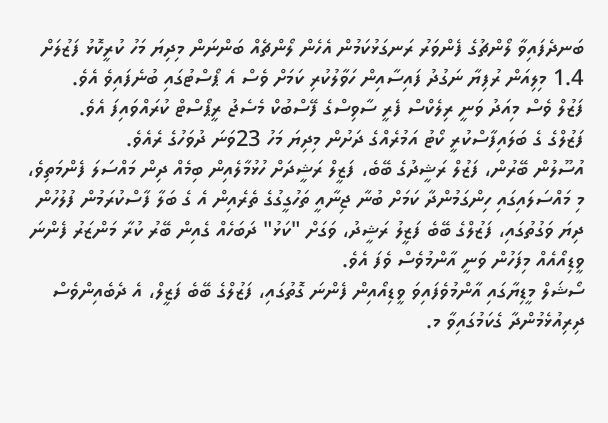ބަނދެފައިވާ ލޯންޗުގެ ފެންވަރު ރަނގަޅުކަމުން އެހެން ލޯންޗެއް ބަންނަން މިދިޔަ މަހު ކުރީކޮޅު ފަޒުލަށް 1.4 މިލިއަން ރުފިޔާ ނަގުދު ފައިސާއިން ހަވާލުކުރި ކަމަށް ވެސް އެ ޕޯސްޓުގައި ބުނެފައިވެ އެވެ.
ފަޒުލް ވެސް މިއަދު ވަނީ ރިލެކްސް ފެރީ ސާވިސްގެ ފޭސްބުކް މެސެޖު ރީޕޯސްޓް ކުރައްވައިފަ އެވެ.
ފަޒުލްގެ ގެ ބަލައިފާސްކުރީ ކޯޓު އަމުރެއްގެ ދަށުން މިދިޔަ މަހު 23ވަނަ ދުވަހުގެ ރެއެވެ.
އުސޫލުން ބޭރުން، ފަޒުލް ރަޝީދުގެ ބޭބެ، ފަޒީލް ރަޝީދަށް ހުޅުމާލެއިން ބިމެއް ދިން މައްސަލަ ފެންމަތިވެ، މި މައްސަލައިގައި ހިންގަމުންދާ ކަމަށް ބުނާ ޖިނާއީ ތަހުގީގުގެ ތެރެއިން އެ ގެ ބަލާ ފާސްކުރަމުން ފުލުހުން ދިޔަ ވަގުތުގައި، ފަޒުލްގެ ބޭބެ ފަޒީލު ރަޝީދު، ވަގަށް "ކަޅު" ދަބަހެއް ގެއިން ބޭރު ކުރާ މަންޒަރު ފެންނަ ވީޑިއޯއެއް މިފަހުން ވަނީ އާންމުވެސް ވެފަ އެވެ.
ސޯޝަލް މީޑިޔާގައި އާންމުވެފައިވަ ވީޑިއޯއިން ފެންނަ ގޮތުގައި، ފަޒުލްގެ ބޭބެ ފަޒީލް، އެ ދެބެއިންވެސް ދިރިއުޅެމުންދާ ގެކަމުގައިވާ މ.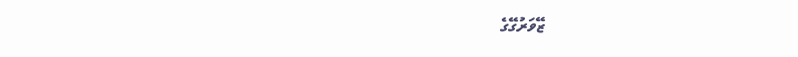ޒޭވަރުގޭގެ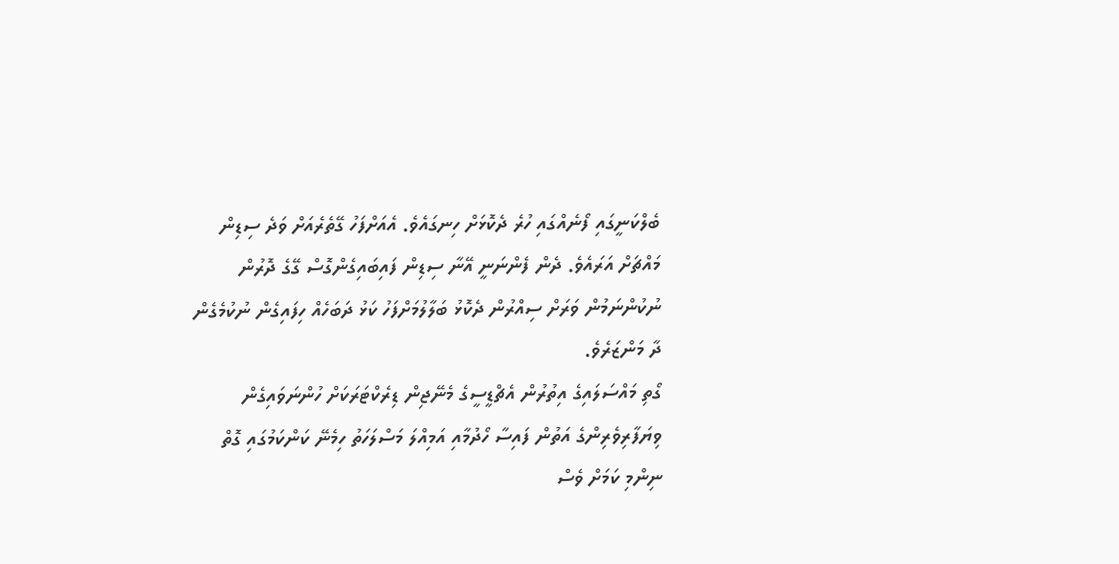ބެލްކަނީގައި ފޯނެއްގައި ހުރެ ދެކޮޅަށް ހިނގައެވެ. އެއަށްފަހު ގޭތެރެއަށް ވަދެ ސިޑިން މައްޗަށް އަރައެވެ. ދެން ފެންނަނީ އޭނާ ސިޑިން ފައިބައިގެންގޮސް ގޭގެ ދޮރުން ނުކުންނަމުން ވަރަށް ސިއްރުން ދެކޮޅު ބަލާލުމަށްފަހު ކަޅު ދަބަހެއް ހިފައިގެން ނުކުމެގެން ދާ މަންޒަރެވެ.
ގޯތި މައްސަލައިގެ އިތުރުން އެޗްޑީސީގެ މެނޭޖިން ޑިރެކްޓަރަކަށް ހުންނަވައިގެން ވިޔަފާރިވެރިންގެ އަތުން ފައިސާ ހޯދުމާއި އަމިއްލަ މަސްލަހަތު ހިމެނޭ ކަންކަމުގައި ގޮތް ނިންމި ކަމަށް ވެސް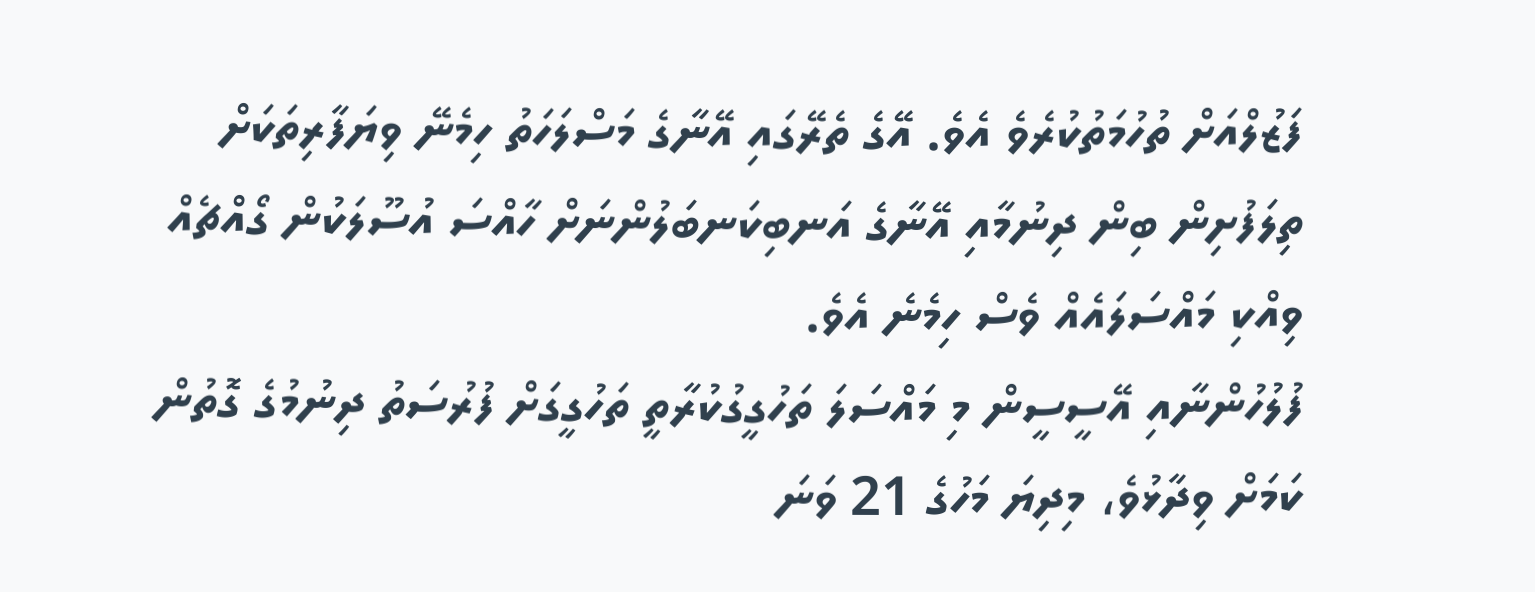ފަޒުލްއަށް ތުހުމަތުކުރެވެ އެވެ. އޭގެ ތެރޭގައި އޭނާގެ މަސްލަހަތު ހިމެނޭ ވިޔަފާރިތަކަށް ތިލަފުށިން ބިން ދިނުމާއި އޭނާގެ އަނބިކަނބަލުންނަށް ހާއްސަ އުސޫލަކުން ގޯއްޗެއް ވިއްކި މައްސަލައެއް ވެސް ހިމެނެ އެވެ.
ފުލުހުންނާއި އޭސީސީން މި މައްސަލަ ތަހުގީގުކުރާތީ ތަހުގީގަށް ފުރުސަތު ދިނުމުގެ ގޮތުން ކަމަށް ވިދާޅުވެ، މިދިޔަ މަހުގެ 21 ވަނަ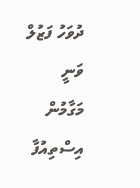ދުވަހު ފަޒުލް ވަނީ މަގާމުން އިސްތިއުފާ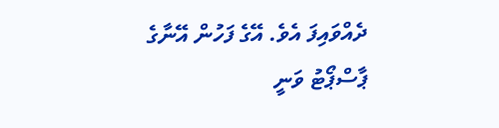ދެއްވައިފަ އެވެ. އޭގެ ފަހުން އޭނާގެ ޕާސްޕޯޓު ވަނީ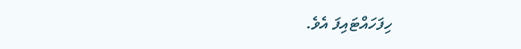ހިފަހައްޓައިފަ އެވެ.